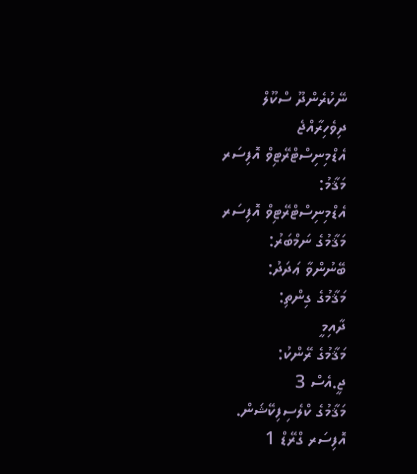ނޭކުރެންދޫ ސްކޫލް
ދިވެހިރާއްޖެ
އެޑްމިނިސްޓްރޭޓިވް އޮފިސަރ
މަޤާމު:
އެޑްމިނިސްޓްރޭޓިވް އޮފިސަރ
މަޤާމުގެ ނަމްބަރު:
ބޭނުންވާ ޢަދަދު:
މަޤާމުގެ ގިންތި:
ދާއިމީ
މަޤާމުގެ ރޭންކު:
ޖީ.އެސް 3
މަޤާމުގެ ކްލެސިފިކޭޝަން.
އޮފިސަރ ގްރޭޑް 1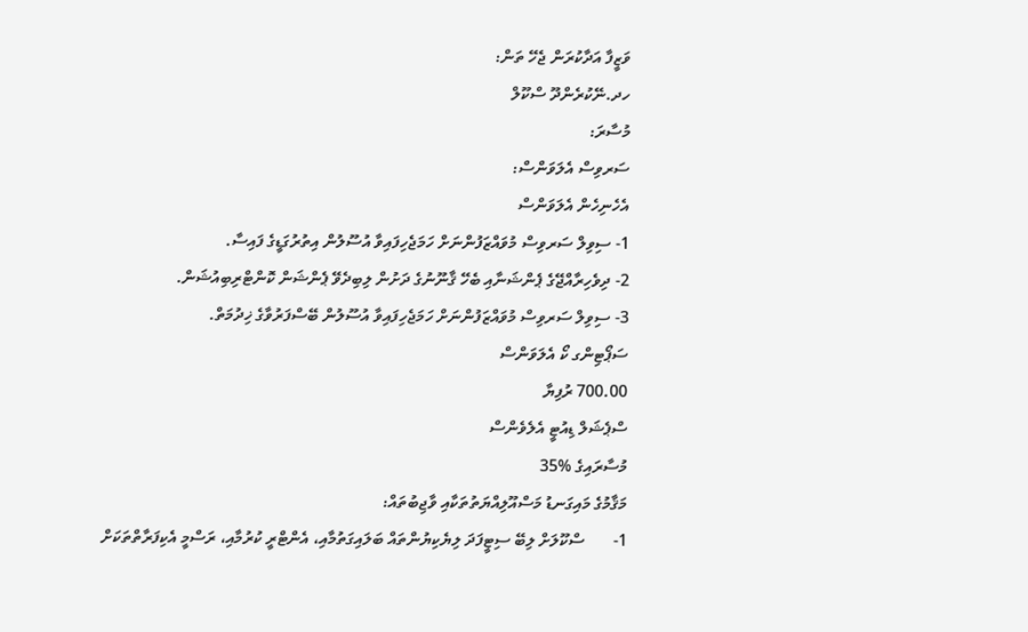ވަޒީފާ އަދާކުރަން ޖެހޭ ތަން:
ހދ.ނޭކުރެންދޫ ސްކޫލް
މުސާރަ:
ސަރވިސް އެލަވަންސް:
އެހެނިހެން އެލަވަންސް
1- ސިވިލް ސަރވިސް މުވައްޒަފުންނަށް ހަމަޖެހިފައިވާ އުސޫލުން އިތުރުގަޑީގެ ފައިސާ.
2- ދިވެހިރާއްޖޭގެ ޕެންޝަނާއި ބެހޭ ޤާނޫނުގެ ދަށުން ލިބިދެވޭ ޕެންޝަން ކޮންޓްރިބިއުޝަން.
3- ސިވިލް ސަރވިސް މުވައްޒަފުންނަށް ހަމަޖެހިފައިވާ އުސޫލުން ބޭސްފަރުވާގެ ޚިދުމަތް.
ސަޕޯޓިންގ ކޯ އެލަވަންސް
700.00 ރުފިޔާ
ސްޕެޝަލް ޑިއުޓީ އެލެވެންސް
މުސާރައިގެ %35
މަޤާމުގެ މައިގަނޑު މަސްއޫލިއްޔަތުތަކާއި ވާޖިބުތައް:
1-       ސްކޫލަށް ލިބޭ ސިޓީފަދަ ލިޔެކިޔުންތައް ބަލައިގަތުމާއި، އެންޓްރީ ކުރުމާއި، ރަސްމީ އެކިފަރާތްތަކަށް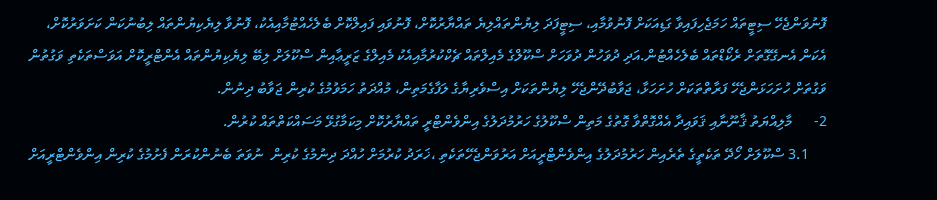ފޮނުވަންޖެހޭ ސިޓީތައް ހަމަޖެހިފައިވާ ގަޑިއަކަށް ފޮނުވުމާއި، ސިޓީފަދަ ލިޔުންތައްލިޔެ ތައްޔާރުކޮށް، ފޮނުވައި ފައިލްކޮށް ބެލެހެއްޓުމާއިއެކު، ފޮނުވާ ލިޔެކިޔުންތައް ލިބުނުކަން ކަށަވަރުކޮށް، އެކަން އެނގޭގޮތަށް ރެކޯޑްތައް ބެލެހެއްޓުން.އަދި ދުވަހުން ދުވަހަށް ސްކޫލްގެ މެއިލްތައް ޗެކްކުރުމާއިއެކު މެއިލްގެ ޒަރީޢާއިން ސްކޫލަށް ލިބޭ ލިޔެކިޔުންތައް އެންޓްރީކޮށް އަވަސްތަކެތި ވަގުތުން ވަގުތަށް ހުށަހަޅަންޖެހޭ ފަރާތްތަކަށް ހުށަހަޅާ، ޖަވާބުދޭންޖެހޭ ލިޔުންތަކަށް އިސްވެރިޔާގެ ލަފާގެމަތިން، މުއްދަތު ހަމަވުމުގެ ކުރިން ޖަވާބު ދިނުން.
2-      މާލިއްޔަތު ޤާނޫނާއި ޤަވައިދާ އެއްގޮތްވާ ގޮތުގެ މަތިން ސްކޫލުގެ ހަރުމުދަލުގެ އިންވެންޓްރީ ތައްޔާރުކޮށް މިކަމާގުޅޭ މަސައްކަތްތައް ކުރުން.
     3.1 ސްކޫލަށް ހޯދޭ ތަކެތީގެ ތެރެއިން ހަރުމުދަލުގެ އިންވެންޓްރީއަށް އަރުވަންޖެހޭތަކެތި ،ޚަރަދު ކުރުމަށް ހުއްދަ ދިނުމުގެ ކުރިން  ނުވަތަ ބެނުންކުރަން ފެށުމުގެ ކުރިން އިންވެންޓްރީއަށް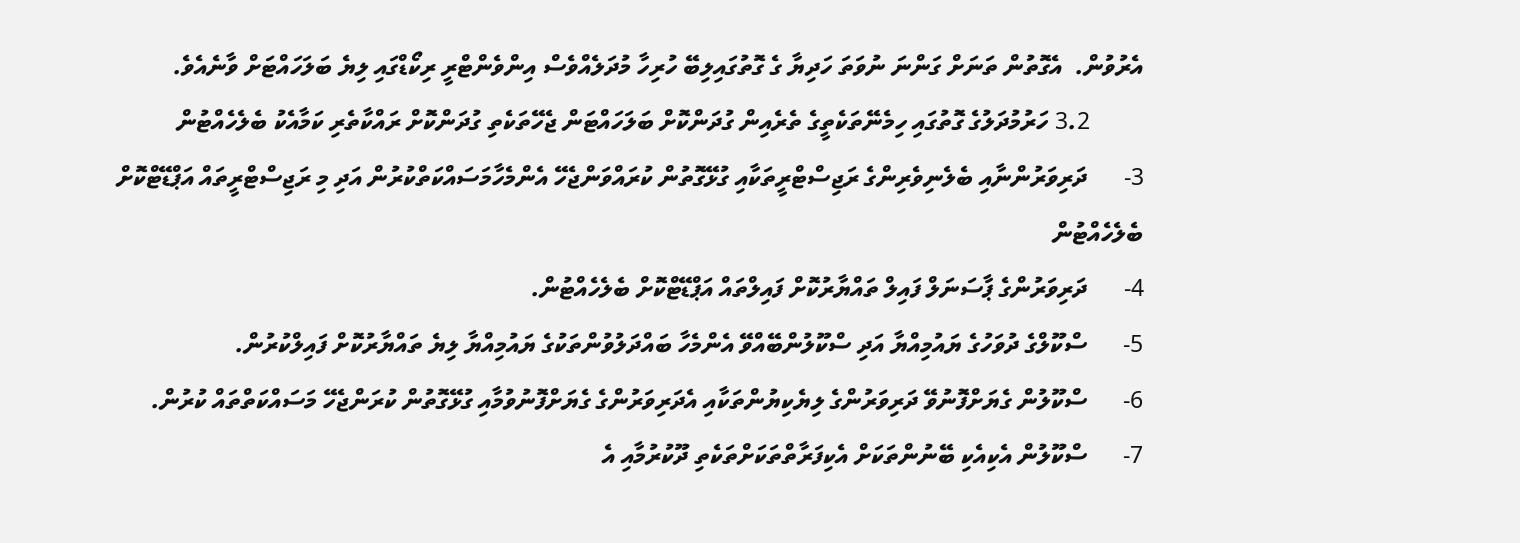އެރުވުން.  އެގޮތުން ތަނަށް ގަންނަ ނުވަތަ ހަދިޔާ ގެ ގޮތުގައިލިބޭ ހުރިހާ މުދަލެއްވެސް އިންވެންޓްރީ ރިކޯޑްގައި ލިޔެ ބަލަހައްޓަށް ވާނެއެވެ.
         3.2 ހަރުމުދަލުގެ ގޮތުގައި ހިމެނޭތަކެތީގެ ތެރެއިން ގުދަންކޮށް ބަލަހައްޓަން ޖެހޭތަކެތި ގުދަންކޮށް ރައްކާތެރި ކަމާއެކު ބެލެހެއްޓުން
3-      ދަރިވަރުންނާއި ބެލެނިވެރިންގެ ރަޖިސްޓްރީތަކާއި ގުޅޭގޮތުން ކުރައްވަންޖެހޭ އެންމެހާމަސައްކަތްކުރުން އަދި މި ރަޖިސްޓްރީތައް އަޕްޑޭޓްކޮށް ބެލެހެއްޓުން
4-      ދަރިވަރުންގެ ޕާސަނަލް ފައިލް ތައްޔާރުކޮށް ފައިލްތައް އަޕްޑޭޓްކޮށް ބެލެހެއްޓުން.
5-      ސްކޫލްގެ ދުވަހުގެ ޔައުމިއްޔާ އަދި ސްކޫލުންބޭއްވޭ އެންމެހާ ބައްދަލުވުންތަކުގެ ޔައުމިއްޔާ ލިޔެ ތައްޔާރުކޮށް ފައިލްކުރުން.
6-      ސްކޫލުން ގެޔަށްފޮނުވޭ ދަރިވަރުންގެ ލިޔެކިޔުންތަކާއި އެދަރިވަރުންގެ ގެޔަށްފޮނުވުމާއި ގުޅޭގޮތުން ކުރަންޖެހޭ މަސައްކަތްތައް ކުރުން.
7-      ސްކޫލުން އެކިއެކި ބޭނުންތަކަށް އެކިފަރާތްތަކަށްތަކެތި ދޫކުރުމާއި އެ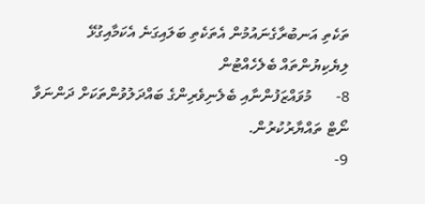ތަކެތި އަނބުރާގެނައުމުން އެތަކެތި ބަލައިގަނެ އެކަމާއިގުޅޭ ލިޔެކިޔުންތައް ބެލެހެއްޓުން
8-      މުވައްޒަފުންނާއި ބެލެނިވެރިންގެ ބައްދަލުވުންތަކަށް ދަންނަވާ ނޯޓް ތައްޔާރުކުރުން.
9-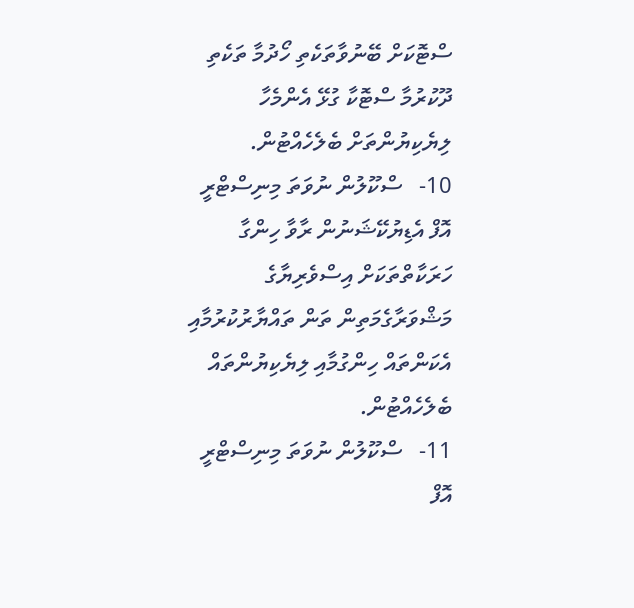ސްޓޮކަށް ބޭނުވާތަކެތި ހޯދުމާ ތަކެތި ދޫކުރުމާ ސްޓޮކާ ގުޅޭ އެންމެހާ ލިޔެކިޔުންތަށް ބެލެހެއްޓުން.
10-   ސްކޫލުން ނުވަތަ މިނިސްޓްރީ އޮފް އެޑިޔުކޭޝަނުން ރާވާ ހިންގާ ހަރަކާތްތަކަށް އިސްވެރިޔާގެ މަޝްވަރާގެމަތިން ތަން ތައްޔާރުކުރުމާއި އެކަންތައް ހިންގުމާއި ލިޔެކިޔުންތައް ބެލެހެއްޓުން.
11-   ސްކޫލުން ނުވަތަ މިނިސްޓްރީ އޮފް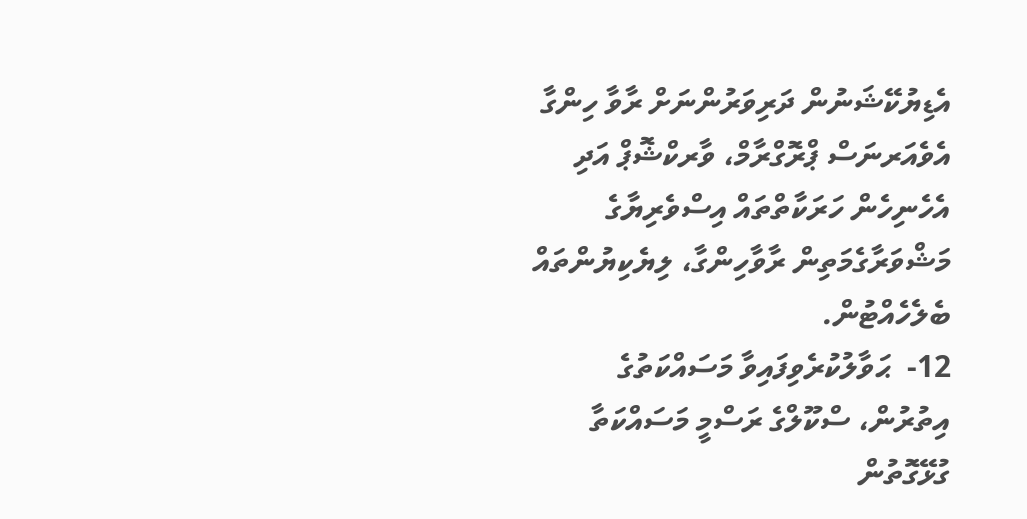އެޑިޔުކޭޝަނުން ދަރިވަރުންނަށް ރާވާ ހިންގާ އެވެއަރނަސް ޕްރޮގްރާމް، ވާރކްޝޮޕް އަދި އެހެނިހެން ހަރަކާތްތައް އިސްވެރިޔާގެ މަޝްވަރާގެމަތިން ރާވާހިންގާ، ލިޔެކިޔުންތައް ބެލެހެއްޓުން.
12-  ޙަވާލުކުރެވިފައިވާ މަސައްކަތުގެ އިތުރުން، ސްކޫލްގެ ރަސްމީ މަސައްކަތާ ގުޅޭގޮތުން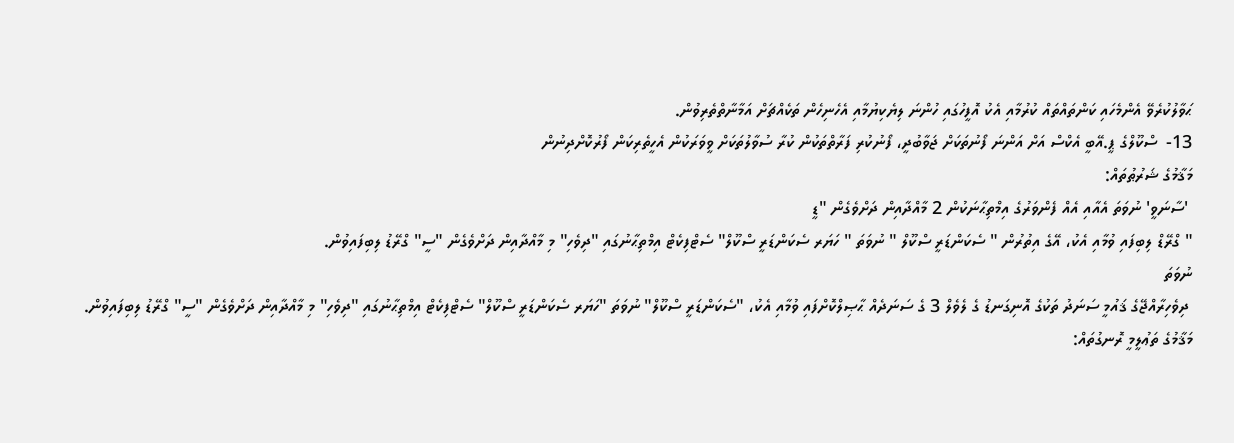ޙަވާލުކުރެވޭ އެންމެހައި ކަންތައްތައް ކުރުމާއި އެކު އޮފީހުގައި ހުންނަ ލިޔެކިޔުމާއި އެހެނިހެން ތަކެއްޗަށް އަމާނާތްތެރިވުން.
13-  ސްކޫލްގެ ޕީ.އޭބީ އެކްސް އަށް އަންނަ ފޯނުތަކަށް ޖަވާބުދީ، ފޯނުކުރި ފަރާތްތަކުން ކުރާ ސުވާލުތަކަށް ވީވަރަކުން އެހީތެރިކަން ފޯރުކޮށްދިނުން
މަޤާމުގެ ޝަރުޠުތައް:
 'ސާނަވީ' ނުވަތަ އެއާއި އެއް ފެންވަރުގެ އިމްތިޙާނަކުން 2 މާއްދާއިން ދަށްވެގެން "ޑީ
" ގްރޭޑް ލިބިފައި ވުމާއި އެކު، އޭގެ އިތުރުން " ސެކަންޑަރީ ސްކޫލް " ނުވަތަ " ހަޔަރ ސެކަންޑަރީ ސްކޫލް" ސެޓްފިކެޓް އިމްތިޙާނުގައި "ދިވެހި" މި މާއްދާއިން ދަށްވެގެން "ސީ" ގްރޭޑު ލިބިފައިވުން.
ނުވަތަ
 ދިވެހިރާއްޖޭގެ ޤައުމީ ސަނަދު ތަކުގެ އޮނިގަނޑު ގެ ލެވެލް 3 ގެ ސަނަދެއް ޙާޞިލްކޮށްފައި ވުމާއި އެކު، "ސެކަންޑަރީ ސްކޫލް" ނުވަތަ "ހަޔަރ ސެކަންޑަރީ ސްކޫލް" ސެޓްފިކެޓް އިމްތިޙާނުގައި "ދިވެހި" މި މާއްދާއިން ދަށްވެގެން "ސީ" ގްރޭޑު ލިބިފައިވުން.
މަޤާމުގެ ތަޢުލީމީ ރޮނގުތައް: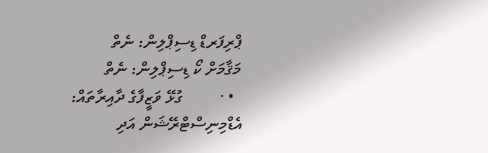ޕްރިފަރޑް ޑިސިޕްލިން: ނެތް
މަޤާމަށް ކޯ ޑިސިޕްލިން: ނެތް
  • ·         ގުޅޭ ވަޒީފާގެ ދާއިރާތައް: އެޑްމިނިސްޓްރޭޝަން އަދި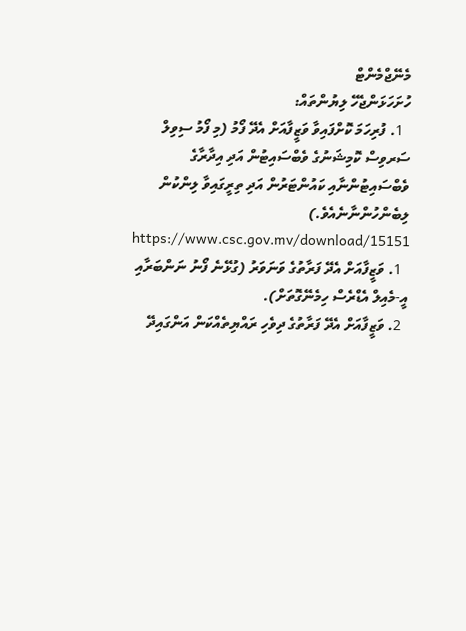މެނޭޖްމެންޓް
ހުށަހަޅަންޖެހޭ ލިޔުންތައް:
  1. ފުރިހަމަ ކޮށްފައިވާ ވަޒީފާއަށް އެދޭ ފޯމު (މި ފޯމު ސިވިލް ސަރވިސް ކޮމިޝަނުގެ ވެބްސައިޓުން އަދި އިދާރާގެ ވެބްސައިޓުންނާއި ކައުންޓަރުން އަދި ތިރީގައިވާ ލިންކުން ލިބެންހުންނާނެއެވެ.)           https://www.csc.gov.mv/download/15151
  1. ވަޒީފާއަށް އެދޭ ފަރާތުގެ ވަނަވަރު (ގުޅޭނެ ފޯނު ނަންބަރާއި އީ-މެއިލް އެޑްރެސް ހިމެނޭގޮތަށް).
  2. ވަޒީފާއަށް އެދޭ ފަރާތުގެ ދިވެހި ރައްޔިތެއްކަން އަންގައިދޭ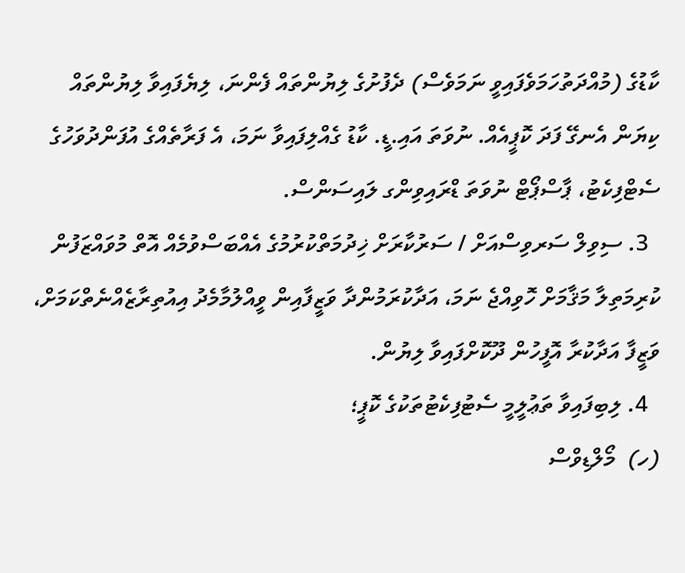ކާޑުގެ (މުއްދަތުހަމަވެފައިވީ ނަމަވެސް) ދެފުށުގެ ލިޔުންތައް ފެންނަ، ލިޔެފައިވާ ލިޔުންތައް ކިޔަން އެނގޭ ފަދަ ކޮޕީއެއް. ނުވަތަ އައި.ޑީ. ކާޑު ގެއްލިފައިވާ ނަމަ، އެ ފަރާތެއްގެ އުފަންދުވަހުގެ ސެޓްފިކެޓު، ޕާސްޕޯޓް ނުވަތަ ޑްރައިވިންގ ލައިސަންސް.
  3. ސިވިލް ސަރވިސްއަށް / ސަރުކާރަށް ޚިދުމަތްކުރުމުގެ އެއްބަސްވުމެއް އޮތް މުވައްޒަފުން ކުރިމަތިލާ މަޤާމަށް ހޮވިއްޖެ ނަމަ، އަދާކުރަމުންދާ ވަޒީފާއިން ވީއްލުމާމެދު އިއުތިރާޒެއްނެތްކަމަށް، ވަޒީފާ އަދާކުރާ އޮފީހުން ދޫކޮށްފައިވާ ލިޔުން.
  4. ލިބިފައިވާ ތަޢުލީމީ ސެޓުފިކެޓުތަކުގެ ކޮޕީ؛
(ހ)  މޯލްޑިވްސް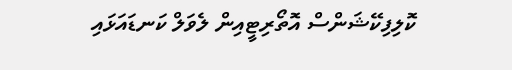ކޮލިފިކޭޝަންސް އޮތޯރިޓީއިން ލެވަލް ކަނޑައަޅައި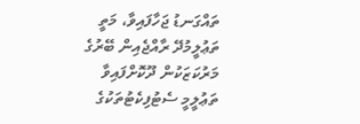ތައްގަނޑު ޖަހާފައިވާ، މަތީ ތަޢުލީމުދޭ ރާއްޖެއިން ބޭރުގެ މަރުކަޒަކުން ދޫކޮށްފައިވާ ތަޢުލީމީ ސެޓުފިކެޓުތަކުގެ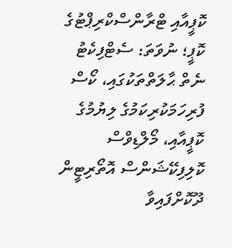ކޮޕީއާއި ޓްރާންސްކްރިޕްޓުގެ ކޮޕީ؛ ނުވަތަ: ސެޓްފިކެޓު ނެތް ޙާލަތްތަކުގައި، ކޯސް ފުރިހަމަކުރިކަމުގެ ލިޔުމުގެ ކޮޕީއާއި، މޯލްޑިވްސް ކޮލިފިކޭޝަންސް އޮތޯރިޓީން ދޫކޮށްފައިވާ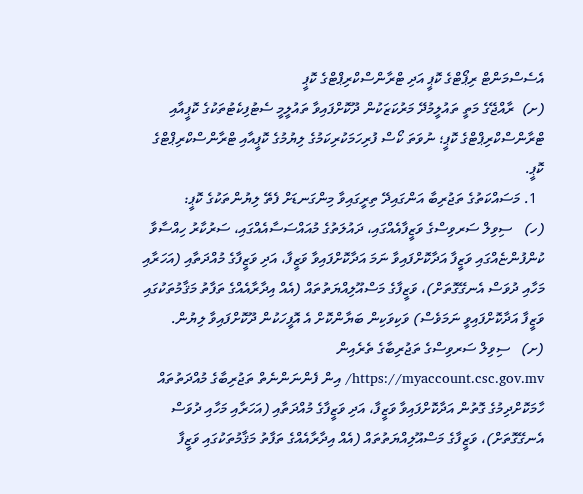އެސެސްމަންޓް ރިޕޯޓްގެ ކޮޕީ އަދި ޓްރާންސްކްރިޕްޓްގެ ކޮޕީ
(ށ)  ރާއްޖޭގެ މަތީ ތައުލީމުދޭ މަރުކަޒަކުން ދޫކޮށްފައިވާ ތައުލީމީ ސެޓުފިކެޓުތަކުގެ ކޮޕީއާއި ޓްރާންސްކްރިޕްޓްގެ ކޮޕީ؛ ނުވަތަ ކޯސް ފުރިހަމަކުރިކަމުގެ ލިޔުމުގެ ކޮޕީއާއި ޓްރާންސްކްރިޕްޓްގެ ކޮޕީ.
  1. މަސައްކަތުގެ ތަޖުރިބާ އަންގައިދޭ ތިރީގައިވާ މިންގަނޑަށް ފެތޭ ލިޔުންތަކުގެ ކޮޕީ:
(ހ)   ސިވިލް ސަރވިސްގެ ވަޒީފާއެއްގައި، ދައުލަތުގެ މުއައްސަސާއެއްގައި، ސަރުކާރު ހިއްސާވާ ކުންފުންޏެއްގައި ވަޒީފާ އަދާކޮށްފައިވާ ނަމަ އަދާކޮށްފައިވާ ވަޒީފާ، އަދި ވަޒީފާގެ މުއްދަތާއި (އަހަރާއި މަހާއި ދުވަސް އެނގޭގޮތަށް)، ވަޒީފާގެ މަސްއޫލިއްޔަތުތައް (އެއް އިދާރާއެއްގެ ތަފާތު މަޤާމުތަކުގައި ވަޒީފާ އަދާކޮށްފައިވީ ނަމަވެސް) ވަކިވަކިން ބަޔާންކޮށް އެ އޮފީހަކުން ދޫކޮށްފައިވާ ލިޔުން.
(ށ)   ސިވިލް ސަރވިސްގެ ތަޖުރިބާގެ ތެރެއިން https://myaccount.csc.gov.mv/ އިން ފެންނަންނެތް ތަޖުރިބާގެ މުއްދަތުތައް ހާމަކޮށްދިމުގެ ގޮތުން އަދާކޮށްފައިވާ ވަޒީފާ، އަދި ވަޒީފާގެ މުއްދަތާއި (އަހަރާއި މަހާއި ދުވަސް އެނގޭގޮތަށް)، ވަޒީފާގެ މަސްއޫލިއްޔަތުތައް (އެއް އިދާރާއެއްގެ ތަފާތު މަޤާމުތަކުގައި ވަޒީފާ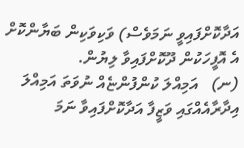އަދާކޮށްފައިވީ ނަމަވެސް) ވަކިވަކިން ބަޔާންކޮށް އެ އޮފީހަކުން ދޫކޮށްފައިވާ ލިޔުން.
(ނ)   އަމިއްލަ ކުންފުންޏެއް ނުވަތަ އަމިއްލަ އިދާރާއެއްގައި ވަޒީފާ އަދާކޮށްފައިވާ ނަމަ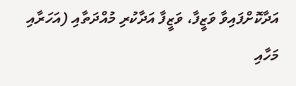އަދާކޮށްފައިވާ ވަޒީފާ، ވަޒީފާ އަދާކުރި މުއްދަތާއި (އަހަރާއި މަހާއި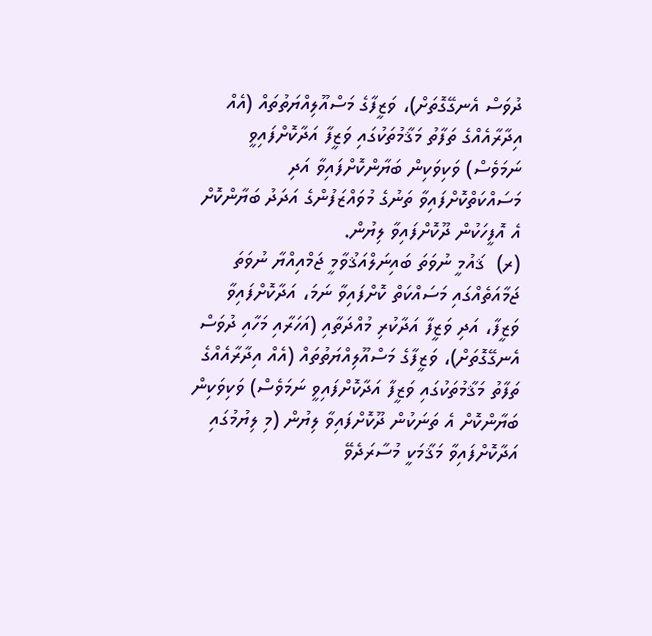ދުވަސް އެނގޭގޮތަށް)، ވަޒީފާގެ މަސްއޫލިއްޔަތުތައް (އެއް އިދާރާއެއްގެ ތަފާތު މަޤާމުތަކުގައި ވަޒީފާ އަދާކޮށްފައިވީ ނަމަވެސް) ވަކިވަކިން ބަޔާންކޮށްފައިވާ އަދި މަސައްކަތްކޮށްފައިވާ ތަނުގެ މުވައްޒަފުންގެ އަދަދު ބަޔާންކޮށް އެ އޮފީހަކުން ދޫކޮށްފައިވާ ލިޔުން.
(ރ)  ޤައުމީ ނުވަތަ ބައިނަލްއަޤުވާމީ ޖަމްއިއްޔާ ނުވަތަ ޖަމާއަތެއްގައި މަސައްކަތް ކޮށްފައިވާ ނަމަ، އަދާކޮށްފައިވާ ވަޒީފާ، އަދި ވަޒީފާ އަދާކުރި މުއްދަތާއި (އަހަރާއި މަހާއި ދުވަސް އެނގޭގޮތަށް)، ވަޒީފާގެ މަސްއޫލިއްޔަތުތައް (އެއް އިދާރާއެއްގެ ތަފާތު މަޤާމުތަކުގައި ވަޒީފާ އަދާކޮށްފައިވީ ނަމަވެސް) ވަކިވަކިން ބަޔާންކޮށް އެ ތަނަކުން ދޫކޮށްފައިވާ ލިޔުން (މި ލިޔުމުގައި އަދާކޮށްފައިވާ މަޤާމަކީ މުސާރަދެވޭ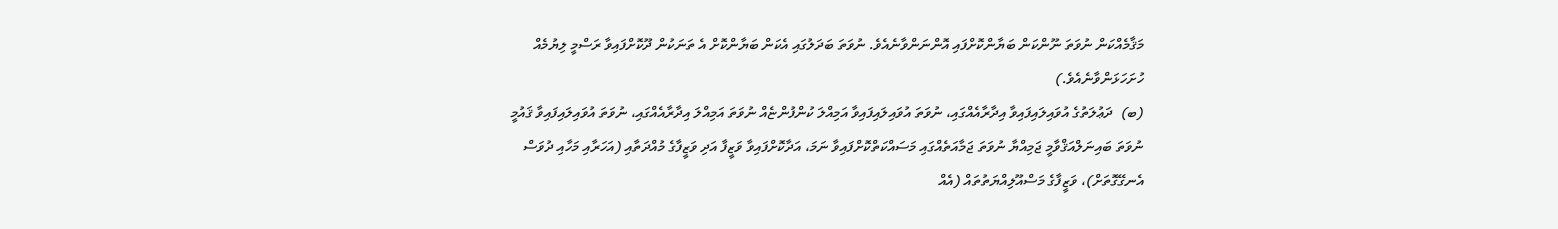މަޤާމެއްކަން ނުވަތަ ނޫންކަން ބަޔާންކޮށްފައި އޮންނަންވާނެއެވެ. ނުވަތަ ބަދަލުގައި އެކަން ބަޔާންކޮށް އެ ތަނަކުން ދޫކޮށްފައިވާ ރަސްމީ ލިޔުމެއް ހުށަހަޅަންވާނެއެވެ.)
(ބ)  ދަޢުލަތުގެ އުވައިލައިފައިވާ އިދާރާއެއްގައި، ނުވަތަ އުވައިލައިފައިވާ އަމިއްލަ ކުންފުންޏެއް ނުވަތަ އަމިއްލަ އިދާރާއެއްގައި، ނުވަތަ އުވައިލައިފައިވާ ޤައުމީ ނުވަތަ ބައިނަލްއަޤްވާމީ ޖަމިއްޔާ ނުވަތަ ޖަމާއަތެއްގައި މަސައްކަތްކޮށްފައިވާ ނަމަ، އަދާކޮށްފައިވާ ވަޒީފާ އަދި ވަޒީފާގެ މުއްދަތާއި (އަހަރާއި މަހާއި ދުވަސް އެނގޭގޮތަށް)، ވަޒީފާގެ މަސްއޫލިއްޔަތުތައް (އެއް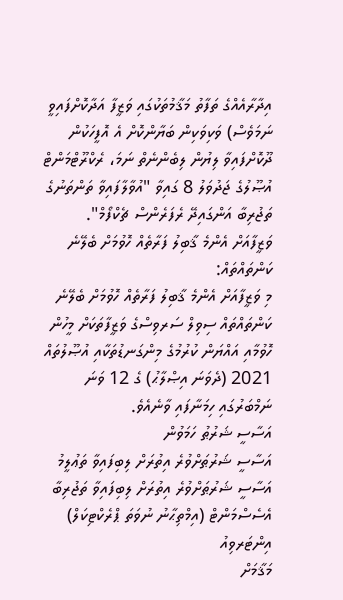އިދާރާއެއްގެ ތަފާތު މަޤާމުތަކުގައި ވަޒީފާ އަދާކޮށްފައިވީ ނަމަވެސް) ވަކިވަކިން ބަޔާންކޮށް އެ އޮފީހަކުން ދޫކޮށްފައިވާ ލިޔުން ލިބެންނެތް ނަމަ، ރެކްރޫޓްމަންޓް އުޞޫލުގެ ޖަދުވަލު 8 ގައިވާ "އުވާލާފައިވާ ތަންތަނުގެ ތަޖުރިބާ އަންގައިދޭ ރެފަރެންސް ޗެކްފޯމް".
ވަޒީފާއަށް އެންމެ ޤާބިލު ފަރާތެއް ހޮވުމަށް ބެލޭނެ ކަންތައްތައް:
މި ވަޒީފާއަށް އެންމެ ޤާބިލު ފަރާތެއް ހޮވުމަށް ބެލޭނެ ކަންތައްތައް ސިވިލް ސަރވިސްގެ ވަޒީފާތަކަށް މީހުން ހޮވުމާއި އައްޔަން ކުރުމުގެ މިންގަނޑުތަކާއި އުޞޫލުތައް 2021 (ދެވަނަ އިޞްލާޙު) ގެ 12 ވަނަ ނަމްބަރުގައި ހިމަނާފައި ވާނެއެވެ.
އަސާސީ ޝަރުޠު ހަމަވުން
އަސާސީ ޝަރުޠަށްވުރެ އިތުރަށް ލިބިފައިވާ ތަޢުލީމު
އަސާސީ ޝަރުޠަށްވުރެ އިތުރަށް ލިބިފައިވާ ތަޖުރިބާ
އެސެސްމަންޓް (އިމްތިޙާނު ނުވަތަ ޕްރެކްޓިކަލް)
އިންޓަރވިއު
މަޤާމަށް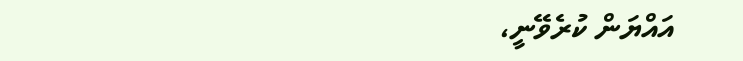އައްޔަން ކުރެވޭނީ،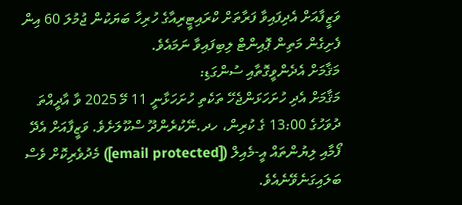ވަޒީފާއަށް އެދިފައިވާ ފަރާތަށް ކްރައިޓީރިއާގެ ހުރިހާ ބަޔަކުން ޖުމުލަ 60 އިން ފެށިގެން މަތިން ޕޮއިންޓް ލިބިފައިވާ ނަމައެވެ.
މަޤާމަށް އެދެންވީގޮތާއި ސުންގަޑި:
މަޤާމަށް އެދި ހުށަހަޅަންޖެހޭ ތަކެތި ހުށަހަޅާނީ 11 މޭ 2025 ވާ އާދީއްތަ ދުވަހުގެ 13:00 ގެ ކުރިން، ހދ.ނޭކުރެންދޫ ސްކޫލަށެވެ. ވަޒީފާއަށް އެދޭ ފޯމާއި ލިޔުންތައް އީ-މެއިލް ([email protected]) މެދުވެރިކޮށް ވެސް ބަލައިގަނެވޭނެއެވެ.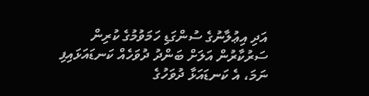އަދި އިޢުލާނުގެ ސުންގަޑި ހަމަވުމުގެ ކުރިން ސަރުކާރުން އަލަށް ބަންދު ދުވަހެއް ކަނޑައަޅައިފި ނަމަ، އެ ކަނޑައަޅާ ދުވަހުގެ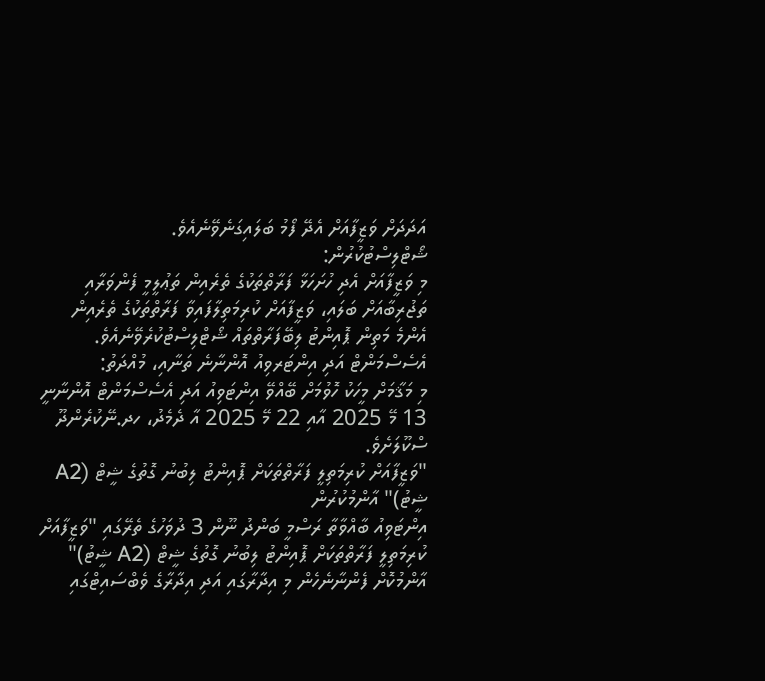އަދަދަށް ވަޒީފާއަށް އެދޭ ފޯމު ބަލައިގަނެވޭނެއެވެ.
ޝޯޓްލިސްޓުކުރުން:
މި ވަޒީފާއަށް އެދި ހުށަހަޅާ ފަރާތްތަކުގެ ތެރެއިން ތަޢުލީމީ ފެންވަރާއި ތަޖުރިބާއަށް ބަލައި، ވަޒީފާއަށް ކުރިމަތިލާފައިވާ ފަރާތްތަކުގެ ތެރެއިން އެންމެ މަތިން ޕޮއިންޓު ލިބޭފަރާތްތައް ޝޯޓްލިސްޓުކުރެވޭނެއެވެ.
އެސެސްމަންޓް އަދި އިންޓަރވިއު އޮންނާނެ ތަނާއި، މުއްދަތު:
މި މަޤާމަށް މީހަކު ހޮވުމަށް ބޭއްވޭ އިންޓަވިއު އަދި އެސެސްމަންޓް އޮންނާނީ 13 މޭ 2025 އާއި 22 މޭ 2025 އާ ދެމެދު، ހދ.ނޭކުރެންދޫ ސްކޫލަށެވެ.
"ވަޒީފާއަށް ކުރިމަތިލީ ފަރާތްތަކަށް ޕޮއިންޓު ލިބުނު ގޮތުގެ ޝީޓް (A2 ޝީޓު)" އާންމުކުރުން
އިންޓަވިއު ބާއްވާތާ ރަސްމީ ބަންދު ނޫން 3 ދުވަހުގެ ތެރޭގައި "ވަޒީފާއަށް ކުރިމަތިލީ ފަރާތްތަކަށް ޕޮއިންޓު ލިބުނު ގޮތުގެ ޝީޓް (A2 ޝީޓު)" އާންމުކޮށް ފެންނާނެހެން މި އިދާރާގައި އަދި އިދާރާގެ ވެބްސައިޓްގައި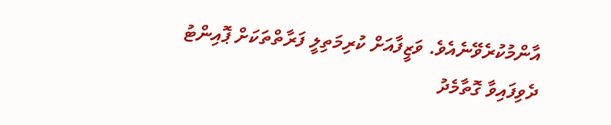އާންމުކުރެވޭނެއެވެ. ވަޒީފާއަށް ކުރިމަތިލީ ފަރާތްތަކަށް ޕޮއިންޓު ދެވިފައިވާ ގޮތާމެދު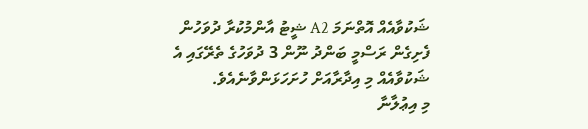ޝަކުވާއެއް އޮތްނަމަ A2 ޝީޓު އާންމުކުރާ ދުވަހުން ފެށިގެން ރަސްމީ ބަންދު ނޫން 3 ދުވަހުގެ ތެރޭގައި އެ ޝަކުވާއެއް މި އިދާރާއަށް ހުށަހަޅަންވާނެއެވެ.
މި އިޢުލާނާ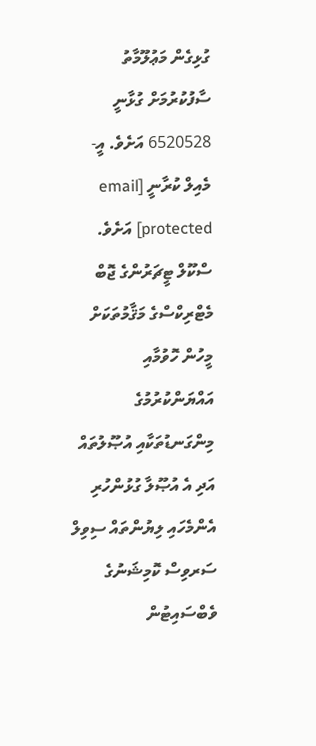ގުޅިގެން މަޢުލޫމާތު ސާފުކުރުމަށް ގުޅާނީ 6520528 އަށެވެ. އީ-މެއިލް ކުރާނީ [email protected] އަށެވެ.
ސްކޫލް ޓީޗަރުންގެ ޖޮބް މެޓްރިކްސްގެ މަޤާމުތަކަށް މީހުން ހޮވުމާއި އައްޔަންކުރުމުގެ މިންގަނޑުތަކާއި އުޞޫލުތައް އަދި އެ އުޞޫލާ ގުޅުންހުރި އެންމެހައި ލިޔުންތައް ސިވިލް ސަރވިސް ކޮމިޝަނުގެ ވެބްސައިޓުން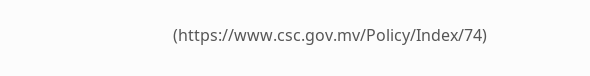(https://www.csc.gov.mv/Policy/Index/74)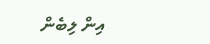އިން ލިބެން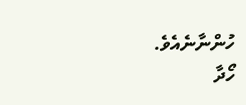ހުންނާނެއެވެ.
ހޯދާ